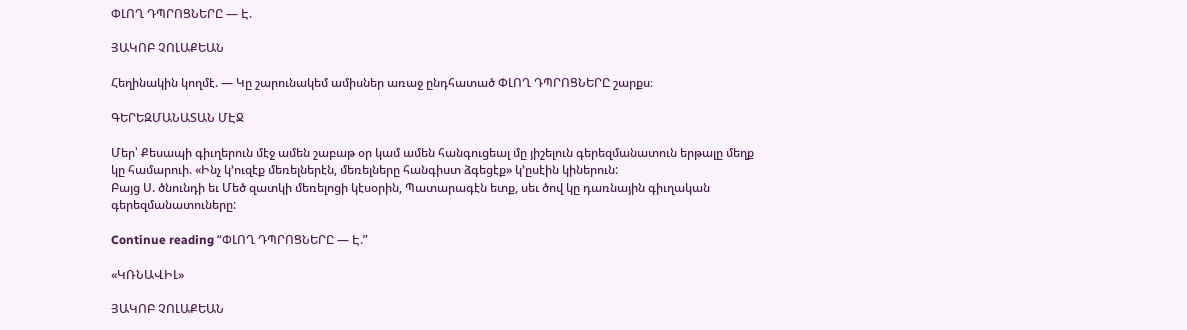ՓԼՈՂ ԴՊՐՈՑՆԵՐԸ — Է.

ՅԱԿՈԲ ՉՈԼԱՔԵԱՆ

Հեղինակին կողմէ. — Կը շարունակեմ ամիսներ առաջ ընդհատած ՓԼՈՂ ԴՊՐՈՑՆԵՐԸ շարքս։

ԳԵՐԵԶՄԱՆԱՏԱՆ ՄԷՋ

Մեր՝ Քեսապի գիւղերուն մէջ ամեն շաբաթ օր կամ ամեն հանգուցեալ մը յիշելուն գերեզմանատուն երթալը մեղք կը համարուի. «Ինչ կ՚ուզէք մեռելներէն, մեռելները հանգիստ ձգեցէք» կ՚ըսէին կիներուն:
Բայց Ս. ծնունդի եւ Մեծ զատկի մեռելոցի կէսօրին, Պատարագէն ետք, սեւ ծով կը դառնային գիւղական գերեզմանատուները:

Continue reading “ՓԼՈՂ ԴՊՐՈՑՆԵՐԸ — Է.”

«ԿՌՆԱՎԻԼ»

ՅԱԿՈԲ ՉՈԼԱՔԵԱՆ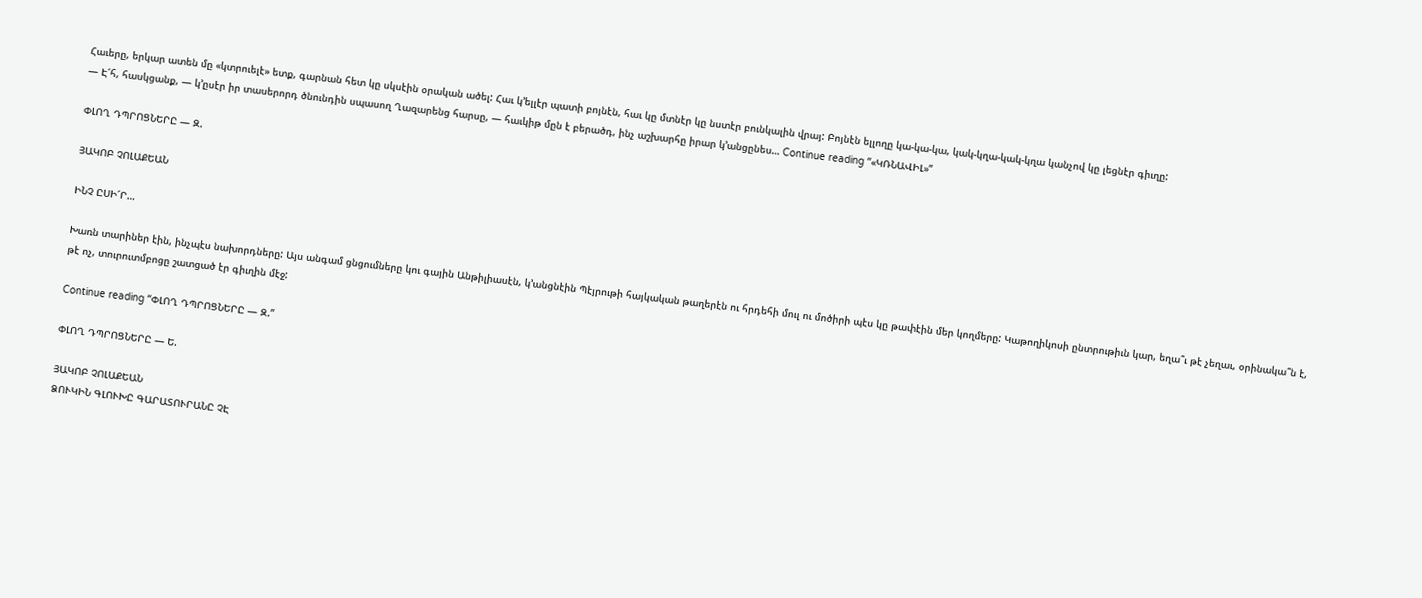Հաւերը, երկար ատեն մը «կտրուելէ» ետք, գարնան հետ կը սկսէին օրական ածել: Հաւ կ՚ելլէր պատի բոյնէն, հաւ կը մտնէր կը նստէր բունկալին վրայ: Բոյնէն ելլողը կա-կա-կա, կակ-կղա-կակ-կղա կանչով կը լեցնէր գիւղը:
— Է՜հ, հասկցանք, — կ՚ըսէր իր տասերորդ ծնունդին սպասող Ղազարենց հարսը, — հաւկիթ մըն է բերածդ, ինչ աշխարհը իրար կ՚անցընես… Continue reading “«ԿՌՆԱՎԻԼ»”

ՓԼՈՂ ԴՊՐՈՑՆԵՐԸ — Զ.

ՅԱԿՈԲ ՉՈԼԱՔԵԱՆ

ԻՆՉ ԸՍԻ՜Ր…

Խառն տարիներ էին, ինչպէս նախորդները: Այս անգամ ցնցումները կու գային Անթիլիասէն, կ՚անցնէին Պէյրութի հայկական թաղերէն ու հրդեհի մուլ ու մոծիրի պէս կը թափէին մեր կողմերը: Կաթողիկոսի ընտրութիւն կար, եղա՞ւ թէ չեղաւ, օրինակա՞ն է, թէ ոչ, տուրուտմբոցը շատցած էր գիւղին մէջ:

Continue reading “ՓԼՈՂ ԴՊՐՈՑՆԵՐԸ — Զ.”

ՓԼՈՂ ԴՊՐՈՑՆԵՐԸ — Ե.

ՅԱԿՈԲ ՉՈԼԱՔԵԱՆ
ՁՈՒԿԻՆ ԳԼՈՒԽԸ ԳԱՐԱՏՈՒՐԱՆԸ ՉԷ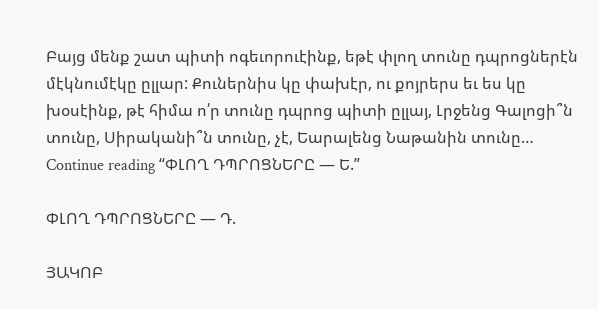Բայց մենք շատ պիտի ոգեւորուէինք, եթէ փլող տունը դպրոցներէն մէկնումէկը ըլլար: Քուներնիս կը փախէր, ու քոյրերս եւ ես կը խօսէինք, թէ հիմա ո՛ր տունը դպրոց պիտի ըլլայ, Լրջենց Գալոցի՞ն տունը, Սիրականի՞ն տունը, չէ, Եարալենց Նաթանին տունը… Continue reading “ՓԼՈՂ ԴՊՐՈՑՆԵՐԸ — Ե.”

ՓԼՈՂ ԴՊՐՈՑՆԵՐԸ — Դ.

ՅԱԿՈԲ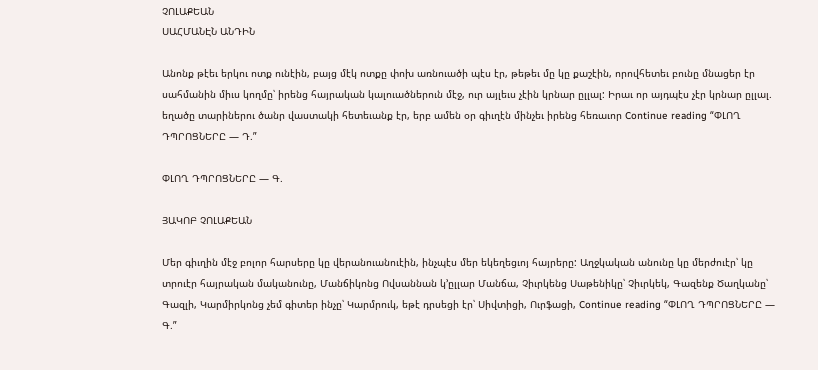ՉՈԼԱՔԵԱՆ
ՍԱՀՄԱՆԷՆ ԱՆԴԻՆ

Անոնք թէեւ երկու ոտք ունէին, բայց մէկ ոտքը փոխ առնուածի պէս էր, թեթեւ մը կը քաշէին, որովհետեւ բունը մնացեր էր սահմանին միւս կողմը՝ իրենց հայրական կալուածներուն մէջ, ուր այլեւս չէին կրնար ըլլալ: Իրաւ որ այդպէս չէր կրնար ըլլալ. եղածը տարիներու ծանր վաստակի հետեւանք էր, երբ ամեն օր գիւղէն մինչեւ իրենց հեռաւոր Continue reading “ՓԼՈՂ ԴՊՐՈՑՆԵՐԸ — Դ.”

ՓԼՈՂ ԴՊՐՈՑՆԵՐԸ — Գ.

ՅԱԿՈԲ ՉՈԼԱՔԵԱՆ

Մեր գիւղին մէջ բոլոր հարսերը կը վերանուանուէին, ինչպէս մեր եկեղեցւոյ հայրերը: Աղջկական անունը կը մերժուէր՝ կը տրուէր հայրական մականունը, Մանճիկոնց Ովսաննան կ՚ըլլար Մանճա, Չիւրկենց Սաթենիկը՝ Չիւրկեկ, Գազենք Ծաղկանը՝ Գազլի, Կարմիրկոնց չեմ գիտեր ինչը՝ Կարմրուկ, եթէ դրսեցի էր՝ Սիվտիցի, Ուրֆացի, Continue reading “ՓԼՈՂ ԴՊՐՈՑՆԵՐԸ — Գ.”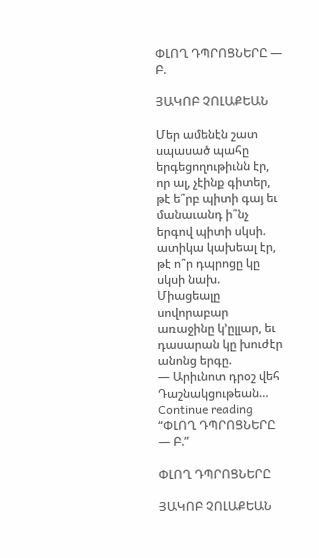ՓԼՈՂ ԴՊՐՈՑՆԵՐԸ — Բ.

ՅԱԿՈԲ ՉՈԼԱՔԵԱՆ

Մեր ամենէն շատ սպասած պահը երգեցողութիւնն էր, որ ալ, չէինք գիտեր, թէ ե՞րբ պիտի գայ եւ մանաւանդ ի՞նչ երգով պիտի սկսի. ատիկա կախեալ էր, թէ ո՞ր դպրոցը կը սկսի նախ. Միացեալը սովորաբար առաջինը կ՚ըլլար, եւ դասարան կը խուժէր անոնց երգը.
— Արիւնոտ դրօշ վեհ Դաշնակցութեան… Continue reading “ՓԼՈՂ ԴՊՐՈՑՆԵՐԸ — Բ.”

ՓԼՈՂ ԴՊՐՈՑՆԵՐԸ

ՅԱԿՈԲ ՉՈԼԱՔԵԱՆ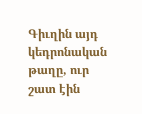Գիւղին այդ կեդրոնական թաղը, ուր շատ էին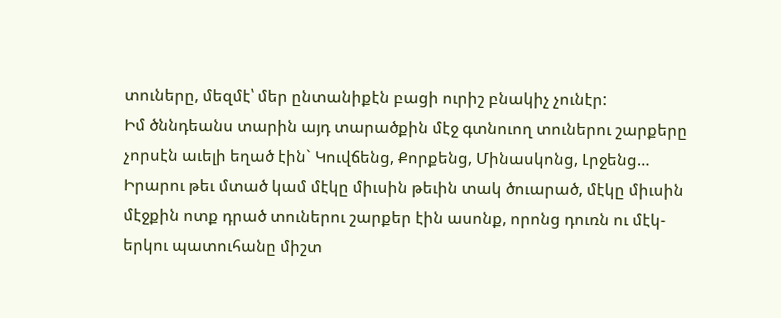տուները, մեզմէ՝ մեր ընտանիքէն բացի ուրիշ բնակիչ չունէր:
Իմ ծննդեանս տարին այդ տարածքին մէջ գտնուող տուներու շարքերը չորսէն աւելի եղած էին` Կուվճենց, Քորքենց, Մինասկոնց, Լրջենց… Իրարու թեւ մտած կամ մէկը միւսին թեւին տակ ծուարած, մէկը միւսին մէջքին ոտք դրած տուներու շարքեր էին ասոնք, որոնց դուռն ու մէկ-երկու պատուհանը միշտ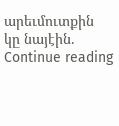արեւմուտքին կը նայէին. Continue reading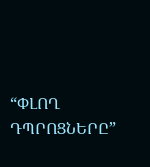“ՓԼՈՂ ԴՊՐՈՑՆԵՐԸ”